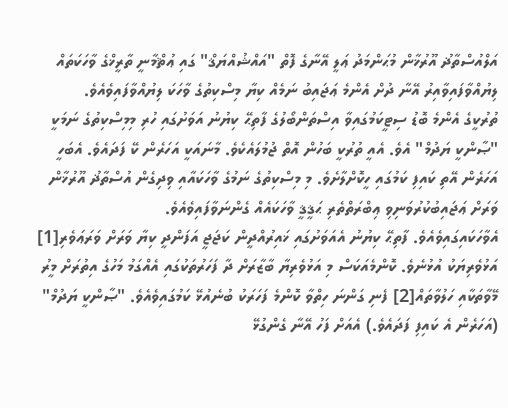އަލްއުސްތާޛު އޫރުޚާން މުޙަންމަދު ޢަލީ އޭނާގެ ފޮތް "އައްޝުއްޔަޤް" ގައި ޢުޘްމާނީ ތާރީޚްގެ ވާހަކަތައް ލިޔުއްވާފައިވާއިރު އޭނާ ދުށް އެންމެ ޢަޖައިބު ނަމެއް ކިޔާ މިސްކިތުގެ ވާހަކަ ލިޔުއްވާފައިވެއެވެ.
ތުރުކީގެ އެންމެ ބޮޑު ސިޓީކަމުގައިވާ އިސްތަންބޯލުގެ ފާތިޙޭ ކިޔުނު އަވަށުގައި ހުރި މިމިސްކިތުގެ ނަމަކީ "ޞާންކީ ޔަދުމް" އެވެ. އެއީ ތުރުކީ ބަހުން އޮތް ޖުމުލައެކެވެ. މާނައަކީ އަހަރެން ކޭ ފަދައެވެ. އެބަހީ އަހަރެން އޭތި ކައިފި ކަމުގައި ހީކޮށްލާށެވެ. މި މިސްކިތުގެ ނަމުގެ ވާހަކައާއި ވިދިގެން އުސްތާޛު އޫރުޚާން ވަރަށް ޢަޖައިބުކުރުވަނިވި ޢިބްރަތްތެރި ޙަޤީޤީ ވާހަކައެއް ގެންނަވާފައިވެއެވެ.
އެވާހަކައިގައިވެއެވެ. ފާތިޙޭ ކިޔުނު އެއަވަށުގައި ޚައިރުއްދީން ކަޖަޖީ އަފަންދީ ކިޔާ ވަރަށް ވަރަޢަވެރި[1] އަޅުވެރިޔަކު އުޅުނެވެ. ކޮންމެއަކަސް މި އަޅުވެރިޔާ ބާޒާރަށް ދާ ފަހަރުތަކުގައި އެއްގަމު މަހުގެ އިތުރަށް މީރު މޭވާތަކާއި ހަލުވާތައް[2] ފެނި ގަންނަ ހިތްވާ ކޮންމެ ފަހަރަކު ބުނެއުޅޭ ކަމުގައިވެއެވެ. "ޞާންކީ ޔަދުމް" (އަހަރެން އެ ކައިފި ފަދައެވެ.) އެއަށް ފަހު އޭނާ ގެންގުޅޭ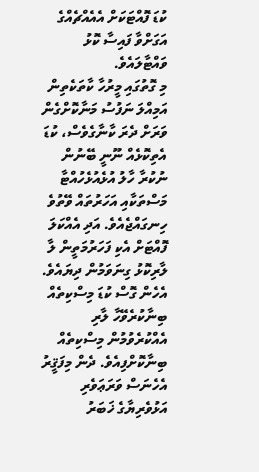ކުޑަ ފޮއްޓަކަށް އެއެއްޗެއްގެ އަގަށްވާ ފައިސާ ކޮޅު ވައްޓާލައެވެ.
މި ގޮތުގައި މީރުހާ ކާތަކެތިން އަމިއްލަ ނަފުސު މަނާކޮށްގެން ވަރަށް ދެރަ ކާނާގެވެސް، ކުޑަ އެތިކޮޅެއް ނޫނީ ބޭނުން ނުކުރާ ހާލު އުޅެއުޅެހުއްޓާ މަސްތަކާއި އަހަރުތައް ވޭތުވެ ހިނގައްޖެއެވެ. އަދި އެއްކަލަ ފޮއްޓަށް އެކި ފަހަރުމަތީން ލާ ލާރިކޮޅު ގިނަވަމުން ދިޔައެވެ. އެހެން ގޮސް ކުޑަ މިސްކިތެއް ބިނާކުރެވޭހާ ލާރި އެއްކުރެވުމުން މިސްކިތެއް ބިނާކޮށްފިއެވެ. ދެން މިފަޤީރު އެހެނަސް ވަރަޢަވެރި އަޅުވެރިޔާގެ ޚަބަރު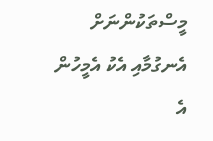މީސްތަކުންނަށް އެނގުމާއި އެކު އެމީހުން އެ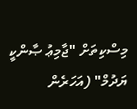މިސްކިތަށް "ޖާމިޢު ޞާންކީ ޔަދުމް" (އަހަރެން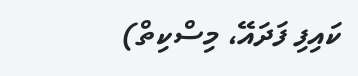ކައިފި ފަދައޭ، މިސްކިތް)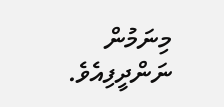މިނަމުން ނަންދީފިއެވެ.